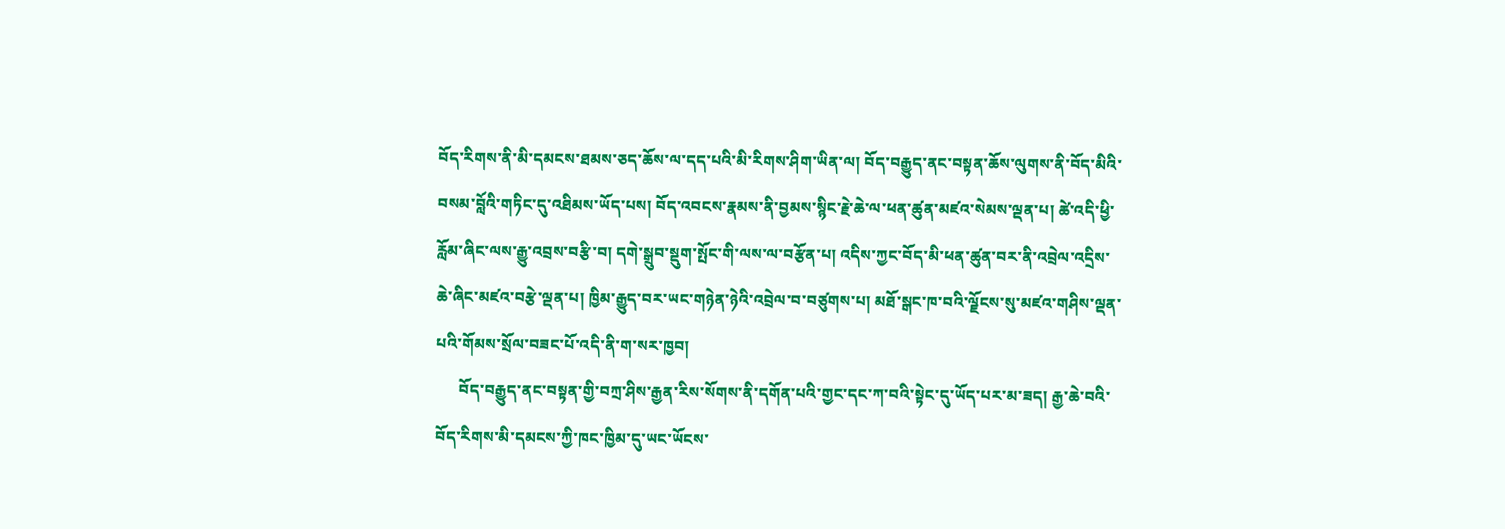བོད་རིགས་ནི་མི་དམངས་ཐམས་ཅད་ཆོས་ལ་དད་པའི་མི་རིགས་ཤིག་ཡིན་ལ། བོད་བརྒྱུད་ནང་བསྟན་ཆོས་ལུགས་ནི་བོད་མིའི་བསམ་བློའི་གཏིང་དུ་འཐིམས་ཡོད་པས། བོད་འབངས་རྣམས་ནི་བྱམས་སྙིང་རྗེ་ཆེ་ལ་ཕན་ཚུན་མཛའ་སེམས་ལྡན་པ། ཚེ་འདི་ཕྱི་རློམ་ཞིང་ལས་རྒྱུ་འབྲས་བརྩི་བ། དགེ་སྒྲུབ་སྡུག་སྤོང་གི་ལས་ལ་བརྩོན་པ། འདིས་ཀྱང་བོད་མི་ཕན་ཚུན་བར་ནི་འབྲེལ་འདྲིས་ཆེ་ཞིང་མཛའ་བརྩེ་ལྡན་པ། ཁྱིམ་རྒྱུད་བར་ཡང་གཉེན་ཉེའི་འབྲེལ་བ་བཙུགས་པ། མཐོ་སྒང་ཁ་བའི་ལྗོངས་སུ་མཛའ་གཤིས་ལྡན་པའི་གོམས་སྲོལ་བཟང་པོ་འདི་ནི་ག་སར་ཁྱབ།
      བོད་བརྒྱུད་ནང་བསྟན་གྱི་བཀྲ་ཤིས་རྒྱན་རིས་སོགས་ནི་དགོན་པའི་གྱང་དང་ཀ་བའི་སྟེང་དུ་ཡོད་པར་མ་ཟད། རྒྱ་ཆེ་བའི་བོད་རིགས་མི་དམངས་ཀྱི་ཁང་ཁྱིམ་དུ་ཡང་ཡོངས་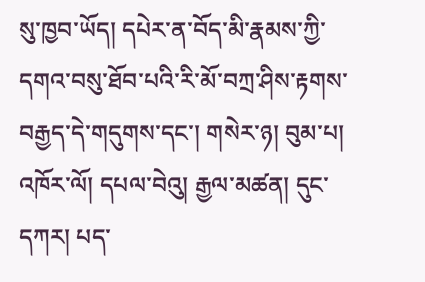སུ་ཁྱབ་ཡོད། དཔེར་ན་བོད་མི་རྣམས་ཀྱི་དགའ་བསུ་ཐོབ་པའི་རི་མོ་བཀྲ་ཤིས་རྟགས་བརྒྱད་དེ་གདུགས་དང་། གསེར་ཉ། བུམ་པ། འཁོར་ལོ། དཔལ་བེའུ། རྒྱལ་མཚན། དུང་དཀར། པད་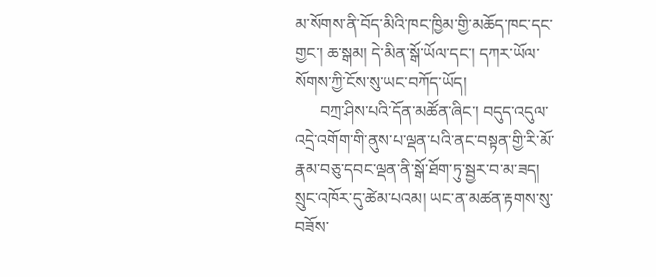མ་སོགས་ནི་བོད་མིའི་ཁང་ཁྱིམ་གྱི་མཆོད་ཁང་དང་གྱང་། ཆ་སྒམ། དེ་མིན་སྒོ་ཡོལ་དང་། དཀར་ཡོལ་སོགས་ཀྱི་ངོས་སུ་ཡང་བཀོད་ཡོད།
      བཀྲ་ཤིས་པའི་དོན་མཚོན་ཞིང་། བདུད་འདུལ་འདྲེ་འགོག་གི་ནུས་པ་ལྡན་པའི་ནང་བསྟན་གྱི་རི་མོ་རྣམ་བཅུ་དབང་ལྡན་ནི་སྒོ་ཐོག་ཏུ་སྦྱར་བ་མ་ཟད། སྲུང་འཁོར་དུ་ཚེམ་པའམ། ཡང་ན་མཚན་རྟགས་སུ་བཟོས་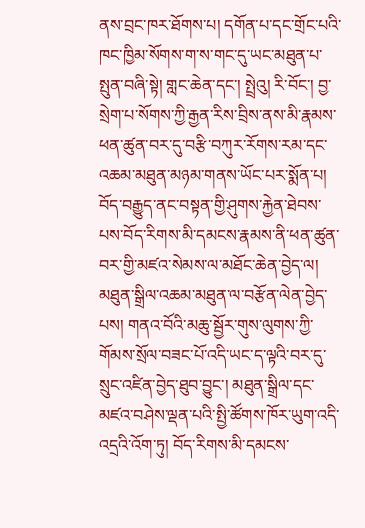ནས་བྲང་ཁར་ཐོགས་པ། དགོན་པ་དང་གྲོང་པའི་ཁང་ཁྱིམ་སོགས་ག་ས་གང་དུ་ཡང་མཐུན་པ་སྤུན་བཞི་སྟེ། གླང་ཆེན་དང་། སྤྲེའུ། རི་བོང་། བྱ་སྲེག་པ་སོགས་ཀྱི་རྒྱན་རིས་བྲིས་ནས་མི་རྣམས་ཕན་ཚུན་བར་དུ་བརྩི་བཀུར་རོགས་རམ་དང་འཆམ་མཐུན་མཉམ་གནས་ཡོང་པར་སྨོན་པ། བོད་བརྒྱུད་ནང་བསྟན་གྱི་ཤུགས་རྐྱེན་ཐེབས་པས་བོད་རིགས་མི་དམངས་རྣམས་ནི་ཕན་ཚུན་བར་གྱི་མཛའ་སེམས་ལ་མཐོང་ཆེན་བྱེད་ལ། མཐུན་སྒྲིལ་འཆམ་མཐུན་ལ་བརྩོན་ལེན་བྱེད་པས། གནའ་བོའི་མཆུ་སྦྱོར་གུས་ལུགས་ཀྱི་གོམས་སྲོལ་བཟང་པོ་འདི་ཡང་ད་ལྟའི་བར་དུ་སྲུང་འཛིན་བྱེད་ཐུབ་བྱུང་། མཐུན་སྒྲིལ་དང་མཛའ་བཤེས་ལྡན་པའི་སྤྱི་ཚོགས་ཁོར་ཡུག་འདི་འདྲའི་འོག་ཏུ། བོད་རིགས་མི་དམངས་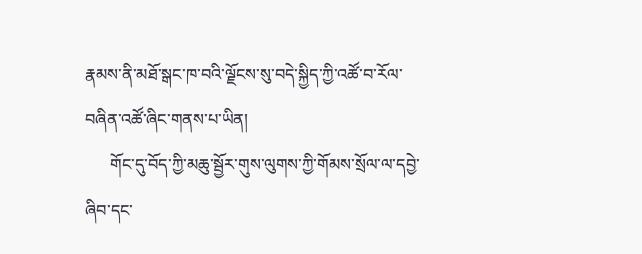རྣམས་ནི་མཐོ་སྒང་ཁ་བའི་ལྗོངས་སུ་བདེ་སྐྱིད་ཀྱི་འཚོ་བ་རོལ་བཞིན་འཚོ་ཞིང་གནས་པ་ཡིན།
      གོང་དུ་བོད་ཀྱི་མཆུ་སྦྱོར་གུས་ལུགས་ཀྱི་གོམས་སྲོལ་ལ་དབྱེ་ཞིབ་དང་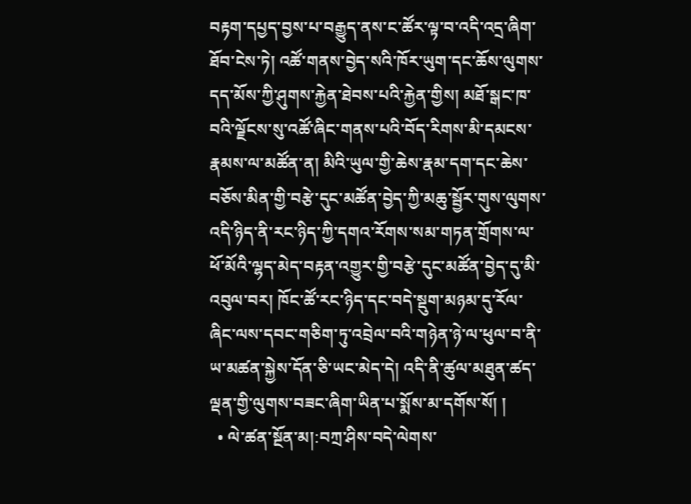བརྟག་དཔྱད་བྱས་པ་བརྒྱུད་ནས་ང་ཚོར་ལྟ་བ་འདི་འདྲ་ཞིག་ཐོབ་ངེས་ཏེ། འཚོ་གནས་བྱེད་སའི་ཁོར་ཡུག་དང་ཆོས་ལུགས་དད་མོས་ཀྱི་ཤུགས་རྐྱེན་ཐེབས་པའི་རྐྱེན་གྱིས། མཐོ་སྒང་ཁ་བའི་ལྗོངས་སུ་འཚོ་ཞིང་གནས་པའི་བོད་རིགས་མི་དམངས་རྣམས་ལ་མཚོན་ན། མིའི་ཡུལ་གྱི་ཆེས་རྣམ་དག་དང་ཆེས་བཅོས་མིན་གྱི་བརྩེ་དུང་མཚོན་བྱེད་ཀྱི་མཆུ་སྦྱོར་གུས་ལུགས་འདི་ཉིད་ནི་རང་ཉིད་ཀྱི་དགའ་རོགས་སམ་གཏན་གྲོགས་ལ་ཕོ་མོའི་ལྷད་མེད་བརྟན་འགྱུར་གྱི་བརྩེ་དུང་མཚོན་བྱེད་དུ་མི་འབུལ་བར། ཁོང་ཚོ་རང་ཉིད་དང་བདེ་སྡུག་མཉམ་དུ་རོལ་ཞིང་ལས་དབང་གཅིག་ཏུ་འབྲེལ་བའི་གཉེན་ཉེ་ལ་ཕུལ་བ་ནི་ཡ་མཚན་སྐྱེས་དོན་ཅི་ཡང་མེད་དེ། འདི་ནི་ཚུལ་མཐུན་ཚད་ལྡན་གྱི་ལུགས་བཟང་ཞིག་ཡིན་པ་སྨོས་མ་དགོས་སོ། །
  • ལེ་ཚན་སྔོན་མ།:བཀྲ་ཤིས་བདེ་ལེགས་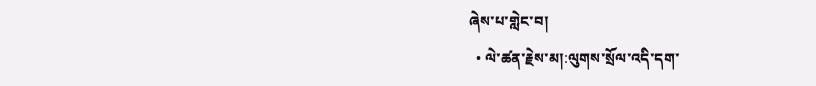ཞེས་པ་གླེང་བ།
  • ལེ་ཚན་རྗེས་མ།:ལུགས་སྲོལ་འདི་དག་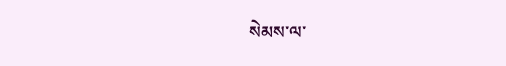སེམས་ལ་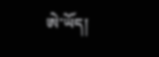ཨེ་ཡོད།